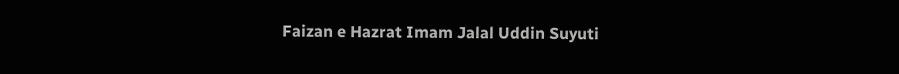Faizan e Hazrat Imam Jalal Uddin Suyuti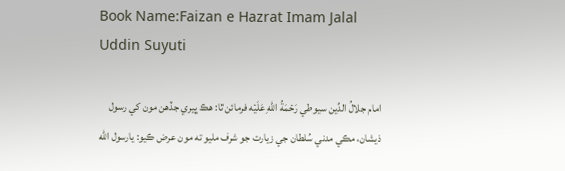Book Name:Faizan e Hazrat Imam Jalal Uddin Suyuti

امام جلالُ الدِّين سيوطي رَحۡمَةُ اللهِ عَلَيۡه فرمائن ٿا: هڪ ڀيري جڏهن مون کي رسول ذيشان، مڪي مدني سُلطان جي زيارت جو شرف مليو ته مون عرض ڪيو: يارسول الله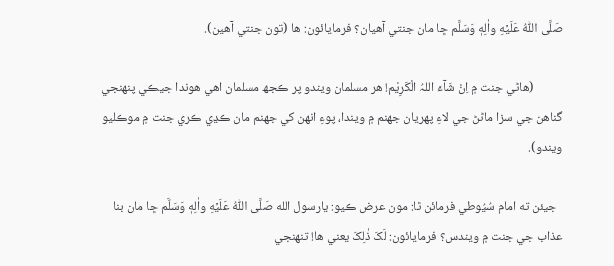صَلَّى اللّٰهُ عَلَيۡهِ واٰلِهٖ وَسَلَّم ڇا مان جنتي آهيان؟ فرمايائون: ها (تون جنتي آهين).

          (هاڻي جنت ۾ اِنْ شَآءَ اللہُ الْکَرِیْم! هر مسلمان ويندو پر ڪجھ مسلمان اهي هوندا جيڪي پنهنجي گناهن جي سزا ماڻڻ جي لاءِ پهريان جهنم ۾ ويندا، پوءِ انهن کي جهنم مان ڪڍي ڪري جنت ۾ موڪليو ويندو).

  جيئن ته امام سُيُوطي فرمائن ٿا: مون عرض ڪيو: يارسول الله صَلَّى اللّٰهُ عَلَيۡهِ واٰلِهٖ وَسَلَّم ڇا مان بنا عذاب جي جنت ۾ ويندس؟ فرمايائون: لَکَ ذٰلِکَ يعني ها! تنهنجي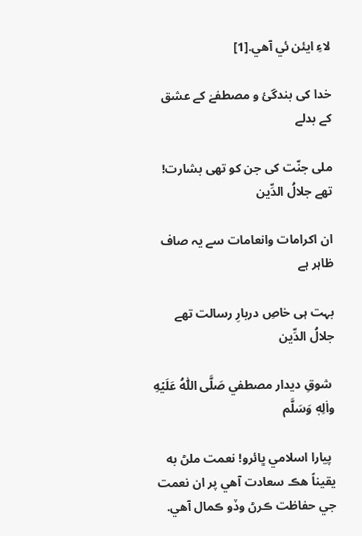لاءِ ايئن ئي آهي.[1]

خدا کی بندگئ و مصطفےٰ کے عشق کے بدلے

ملی جنّت کی جن کو تھی بشارت! تھے جلالُ الدِّین

ان اکرامات وانعامات سے یہ صاف ظاہر ہے

بہت ہی خاصِ دربارِ رسالت تھے جلالُ الدِّین

 شوقِ ديدار مصطفي صَلَّى اللّٰهُ عَلَيۡهِ واٰلِهٖ وَسَلَّم

 پيارا اسلامي ڀائرو! نعمت ملڻ به يقيناً هڪ سعادت آهي پر ان نعمت جي حفاظت ڪرڻ وڏو ڪمال آهي.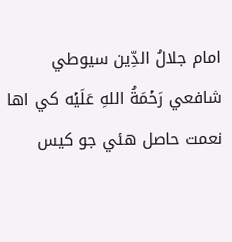امام جلالُ الدِّين سيوطي شافعي رَحۡمَةُ اللهِ عَلَيۡه کي اها نعمت حاصل هئي جو کيس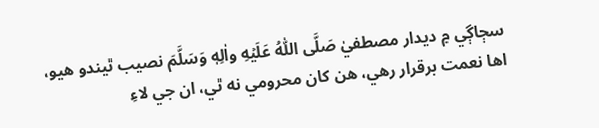سڄاڳي ۾ ديدار مصطفيٰ صَلَّى اللّٰهُ عَلَيۡهِ واٰلِهٖ وَسَلَّمَ نصيب ٿيندو هيو، اها نعمت برقرار رهي، هن کان محرومي نه ٿي، ان جي لاءِ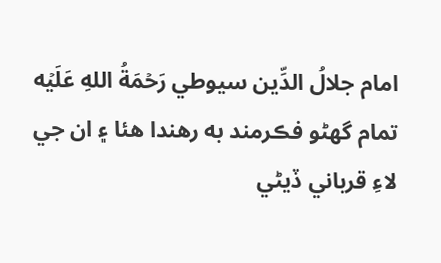امام جلالُ الدِّين سيوطي رَحۡمَةُ اللهِ عَلَيۡه  تمام گهڻو فڪرمند به رهندا هئا ۽ ان جي لاءِ قرباني ڏيڻي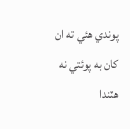پوندي هئي ته ان کان به پوئتي نه هٽندا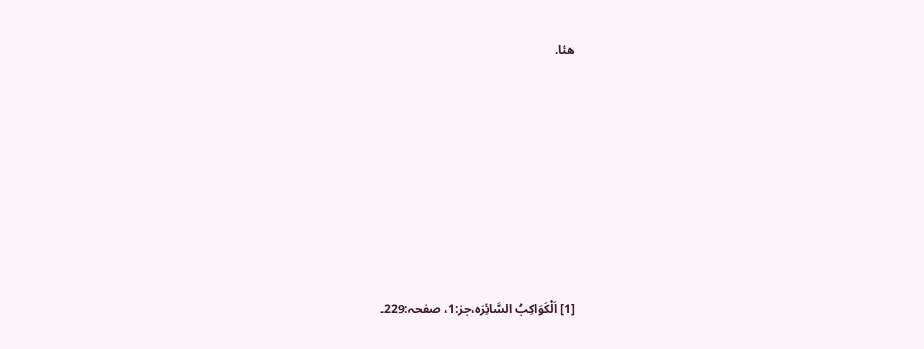هئا.








[1] اَلْکَوَاکِبُ السَّائِرَہ،جز:1، صفحہ:229۔